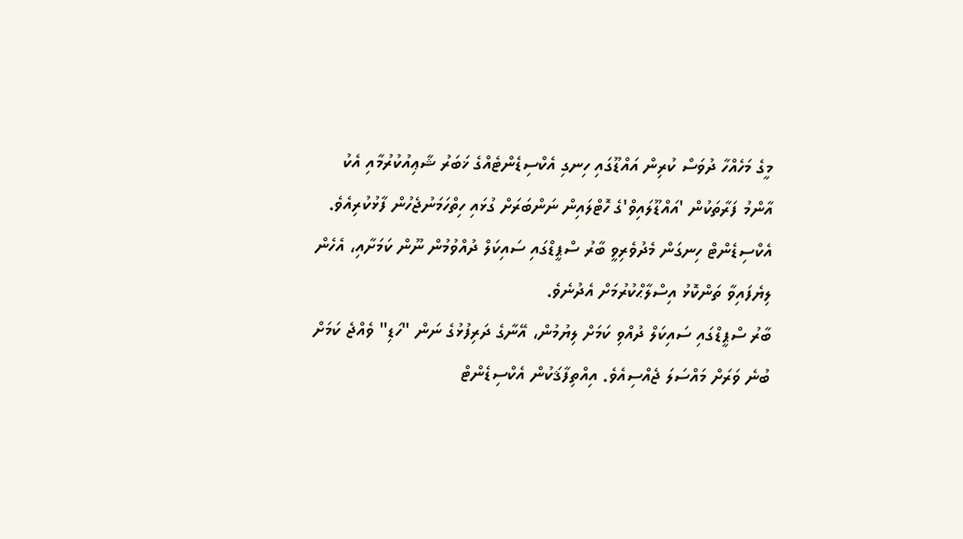މީގެ މަހެއްހާ ދުވަސް ކުރިން އައްޑޫގައި ހިނގި އެކްސިޑެންޓެއްގެ ޚަބަރު ޝާޢިއުކުރުމާއި އެކު އާންމު ފަރާތަކުން 'އައްޑޫލައިވް'ގެ ހޮޓްލައިން ނަންބަރަށް ގުޅައި ހިތްހަމަނުޖެހުން ފާޅުކުރިއެވެ. އެކްސިޑެންޓް ހިނގަން މެދުވެރިވީ ބާރު ސްޕީޑްގައި ސައިކަލް ދުއްވުމުން ނޫން ކަމަށާއި، އެހެން ލިޔެފައިވާ ތަންކޮޅު އިސްލާޙްކުރުމަށް އެދުނެވެ.
ބާރު ސްޕީޑްގައި ސައިކަލް ދުއްވި ކަމަށް ލިޔުމުން، އޭނާގެ ދަރިފުޅުގެ ނަން "ހަޑި" ވެއްޖެ ކަމަށް ބުނެ ވަރަށް މައްސަލަ ޖެއްސިއެވެ. އިއްތިފާޤަކުން އެކްސިޑެންޓް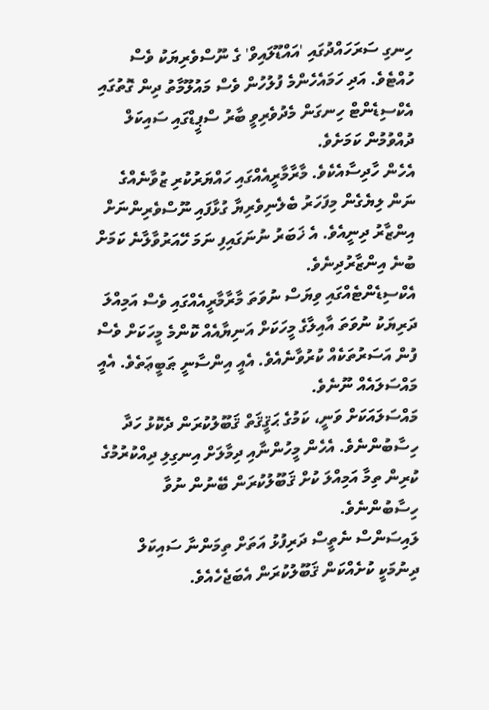ހިނގި ސަރަހައްދުގައި 'އައްޑޫލައިވް' ގެ ނޫސްވެރިޔަކު ވެސް ހުއްޓެވެ. އަދި ހަމައެހެންމެ ފުލުހުން ވެސް މައުލޫމާތު ދިން ގޮތުގައި އެކްސިޑެންޓް ހިނގަން މެދުވެރިވީ ބާރު ސްޕީޑްގައި ސައިކަލް ދުއްވުމުން ކަމަށެވެ.
އެހެން ހާދިސާއެކެވެ. މާރާމާރީއެއްގައި ހައްޔަރުކުރި ޒުވާނެއްގެ ނަން ލިޔެގެން މިފަހަރު ބެލެނިވެރިޔާ ގުޅާފައި ނޫސްވެރިންނަށް އިންޒާރު ދިނީއެވެ. އެ ޚަބަރު ނުނަގައިފި ނަމަ ހޭއަރުވާލާނެ ކަމަށް ބުނެ އިންޒާރުދިނެވެ.
އެކްސިޑެންޓެއްގައި ވިޔަސް ނުވަތަ މާރާމާރީއެއްގައި ވެސް އަމިއްލަ ދަރިޔަކު ނުވަތަ އާއިލާގެ މީހަކަށް އަނިޔާއެއް ކޮންމެ މީހަކަށް ވެސް ފުން އަސަރުތަކެއް ކުރުވާނެއެވެ. އެއީ އިންސާނީ ޠަބީޢަތެވެ. އެއީ މައްސަލައެއް ނޫނެވެ.
މައްސަލައަކަށް ވަނީ، ކަމުގެ ޙަޤީޤަތް ޤަބޫލުކުރަން ދެކޮޅު ހަދާ ހިސާބުންނެވެ. އެހެން މީހުންނާއި ދިމާލަށް އިނގިލި ދިއްކުރުމުގެ ކުރިން ތިމާ އަމިއްލަ ކުށް ޤަބޫލުކުރަން ބޭނުން ނުވާ ހިސާބުންނެވެ.
ލައިސަންސް ނެތީސް ދަރިފުޅު އަތަށް ތިމަންނާ ސައިކަލް ދިނުމަކީ ކުށެއްކަން ޤަބޫލުކުރަން އެބަޖެހެއެވެ.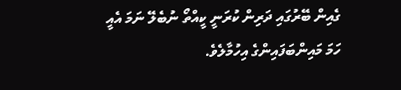ގެއިން ބޭރުގައި ދަރިން ކުރަނީ ކީއްތޯ ނުބެލޭ ނަމަ އެއީ ހަމަ މައިންބަފައިންގެ އިހުމާލެވެ.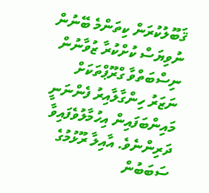ޤަބޫލުކުރަން ކިތަންމެ ބޭނުން ނުވިޔަސް ކުށްކުރާ ޒުވާނުން ނިސްބަތްވާ ގްރޫޕްތަކަށް ނަޒަރު ހިންގާލާއިރު ފެންނަނީ މައިންބަފައިން އިހުމާލުވެފައިވާ ދަރިންނެވެ. އާއިލާ ރޫޅުމުގެ ސަބަބުން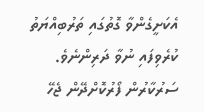އެކަށީގެންވާ ގޮތުގައި ތަރުބިއްޔަތު ކުރެވިފައި ނުވާ ދަރިންނެވެ.
ސަރުކާރުން ފޯރުކޮށްދޭން ޖެހޭ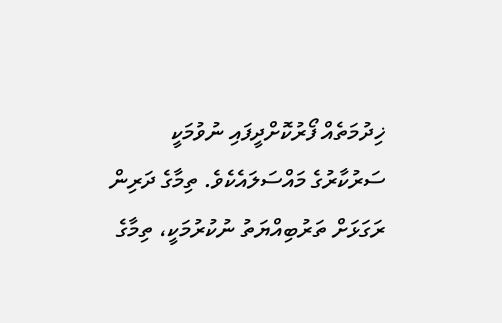ޚިދުމަތެއް ފޯރުކޮށްދީފައި ނުވުމަކީ ސަރުކާރުގެ މައްސަލައެކެވެ. ތިމާގެ ދަރިން ރަގަޅަށް ތަރުބިއްޔަތު ނުކުރުމަކީ، ތިމާގެ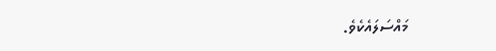މައްސަލައެކެވެ.